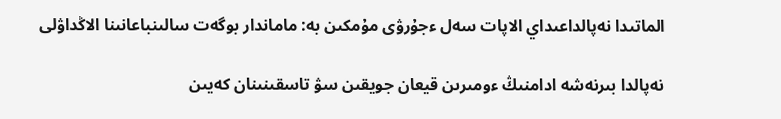الماتىدا نەپالداعىداي الاپات سەل ءجۇرۋى مۇمكىن بە: ماماندار بوگەت سالىنباعانىنا الاڭداۋلى

نەپالدا بىرنەشە ادامنىڭ ءومىرىن قيعان جويقىن سۋ تاسقىنىنان كەيىن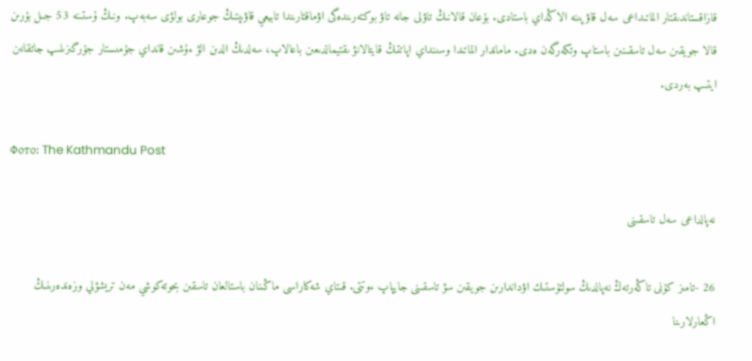قازاقستاندىقتار الماتىداعى سەل قاۋپىنە الاڭداي باستادى. بۇعان قالانىڭ تاۋلى جانە تاۋ بوكتەرىندەگى اۋماقتارىندا تابيعي قاۋىپتىڭ جوعارى بولۋى سەبەپ. ونىڭ ۇستىنە 53 جىل بۇرىن قالا جويقىن سەل تاسقىنىن باستاپ وتكەرگەن ەدى. ماماندار الماتىدا وسىنداي اپاتتىڭ قايتالانۋ ىقتيمالدىعىن باعالاپ، سەلدىڭ الدىن الۋ ءۇشىن قانداي جۇمىستار جۇرگىزىلىپ جاتقانىن ايتىپ بەردى.

Фото: The Kathmandu Post

نەپالداعى سەل تاسقىنى

26 -تامىز كۇنى تاڭەرتەڭ نەپالدىڭ سولتۇستىك اۋداندارىن جويقىن سۋ تاسقىنى جايپاپ ءوتتى. قىتاي شەكاراسى ماڭىنان باستالعان تاسقىن بحوتەكوشي مەن تريشۋلي وزەندەرىنىڭ اڭعارلارىنا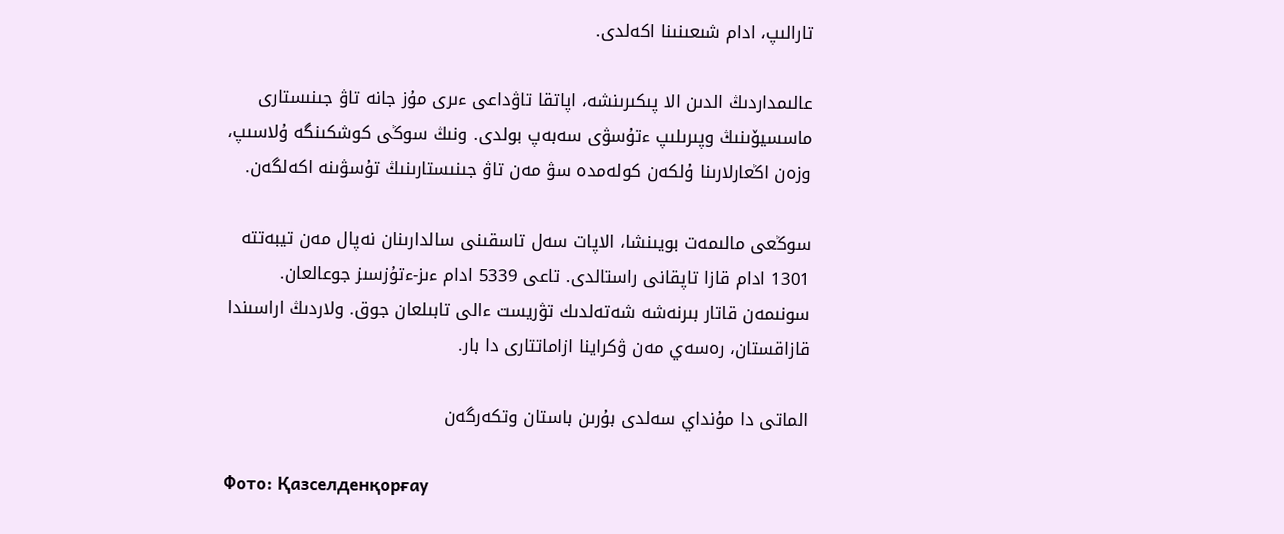تارالىپ، ادام شىعىنىنا اكەلدى.

عالىمداردىڭ الدىن الا پىكىرىنشە، اپاتقا تاۋداعى ءىرى مۇز جانە تاۋ جىنىستارى ماسسيۆىنىڭ وپىرىلىپ ءتۇسۋى سەبەپ بولدى. ونىڭ سوڭى كوشكىنگە ۇلاسىپ، وزەن اڭعارلارىنا ۇلكەن كولەمدە سۋ مەن تاۋ جىنىستارىنىڭ تۇسۋىنە اكەلگەن.

سوڭعى مالىمەت بويىنشا، الاپات سەل تاسقىنى سالدارىنان نەپال مەن تيبەتتە 1301 ادام قازا تاپقانى راستالدى. تاعى 5339 ادام ءىز-ءتۇزسىز جوعالعان. سونىمەن قاتار بىرنەشە شەتەلدىك تۋريست ءالى تابىلعان جوق. ولاردىڭ اراسىندا قازاقستان، رەسەي مەن ۋكراينا ازاماتتارى دا بار.

الماتى دا مۇنداي سەلدى بۇرىن باستان وتكەرگەن

Фото: Қазселденқорғау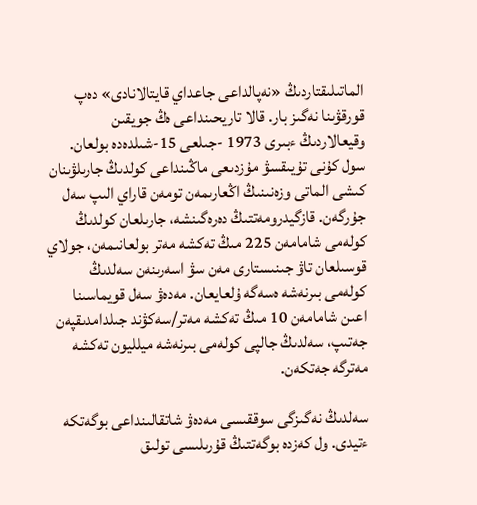الماتىلىقتاردىڭ «نەپالداعى جاعداي قايتالانادى» دەپ قورقۋىنا نەگىز بار. قالا تاريحىنداعى ەڭ جويقىن وقيعالاردىڭ ءبىرى 1973 -جىلعى 15-شىلدەدە بولعان. سول كۇنى تۇيىقسۋ مۇزدىعى ماڭىنداعى كولدىڭ جارىلۋىنان كىشى الماتى وزەنىنىڭ اڭعارىمەن تومەن قاراي الىپ سەل جۇرگەن. قازگيدرومەتتىڭ دەرەگىنشە، جارىلعان كولدىڭ كولەمى شامامەن 225 مىڭ تەكشە مەتر بولعانىمەن، جولاي قوسىلعان تاۋ جىنىستارى مەن سۋ اسەرىنەن سەلدىڭ كولەمى بىرنەشە ەسەگە ۇلعايعان. مەدەۋ سەل قويماسىنا اعىن شامامەن 10 مىڭ تەكشە مەتر/سەكۋند جىلدامدىقپەن جەتىپ، سەلدىڭ جالپى كولەمى بىرنەشە ميلليون تەكشە مەترگە جەتكەن.

سەلدىڭ نەگىزگى سوققىسى مەدەۋ شاتقالىنداعى بوگەتكە ءتيدى. ول كەزدە بوگەتتىڭ قۇرىلىسى تولىق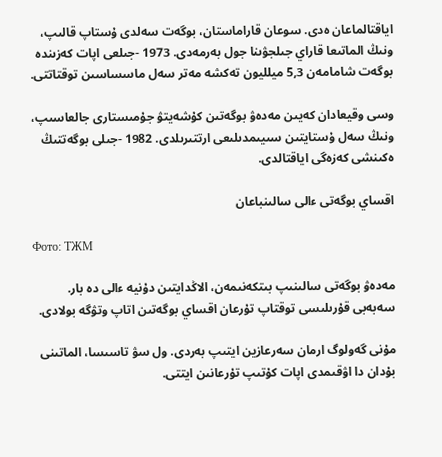اياقتالماعان ەدى. سوعان قاراماستان، بوگەت سەلدى ۇستاپ قالىپ، ونىڭ الماتىعا قاراي جىلجۋىنا جول بەرمەدى. 1973 -جىلعى اپات كەزىندە بوگەت شامامەن 5,3 ميلليون تەكشە مەتر سەل ماسساسىن توقتاتتى.

وسى وقيعادان كەيىن مەدەۋ بوگەتىن كۇشەيتۋ جۇمىستارى جالعاسىپ، ونىڭ سەل ۇستايتىن سىيىمدىلىعى ارتتىرىلدى. 1982 -جىلى بوگەتتىڭ ەكىنشى كەزەگى اياقتالدى.

اقساي بوگەتى ءالى سالىنباعان

Фото: ТЖМ

مەدەۋ بوگەتى سالىنىپ بىتكەنىمەن، الاڭدايتىن دۇنيە ءالى دە بار. سەبەبى قۇرىلىسى توقتاپ تۇرعان اقساي بوگەتىن اتاپ وتۋگە بولادى.

مۇنى گەولوگ ارمان سەرعازين ايتىپ بەردى. ول سۋ تاسىسا، الماتىنى بۇدان دا اۋقىمدى اپات كۇتىپ تۇرعانىن ايتتى.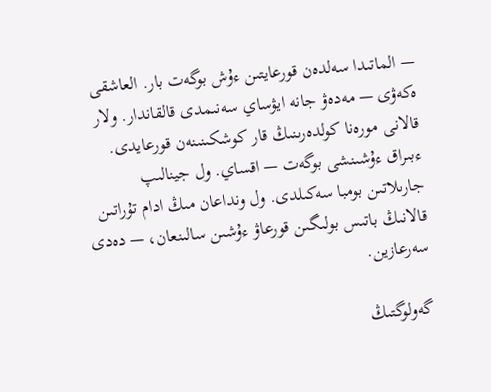— الماتىدا سەلدەن قورعايتىن ءۇش بوگەت بار. العاشقى ەكەۋى — مەدەۋ جانە ايۋساي سەنىمدى قالقاندار. ولار قالانى مورەنا كولدەرىنىڭ قار كوشكىنىنەن قورعايدى. ءبىراق ءۇشىنشى بوگەت — اقساي. ول جينالىپ جارىلاتىن بومبا سەكىلدى. ول ونداعان مىڭ ادام تۇراتىن قالانىڭ باتىس بولىگىن قورعاۋ ءۇشىن سالىنعان، — دەدى سەرعازين.

گەولوگتىڭ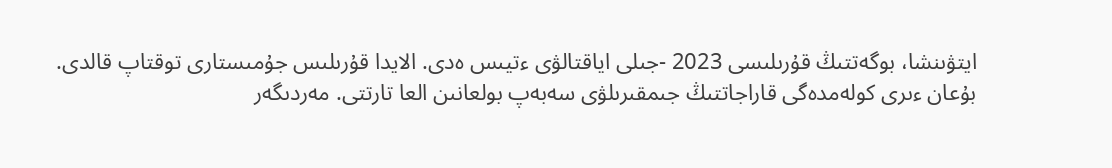ايتۋىنشا، بوگەتتىڭ قۇرىلىسى 2023 -جىلى اياقتالۋى ءتيىس ەدى. الايدا قۇرىلىس جۇمىستارى توقتاپ قالدى. بۇعان ءىرى كولەمدەگى قاراجاتتىڭ جىمقىرىلۋى سەبەپ بولعانىن العا تارتتى. مەردىگەر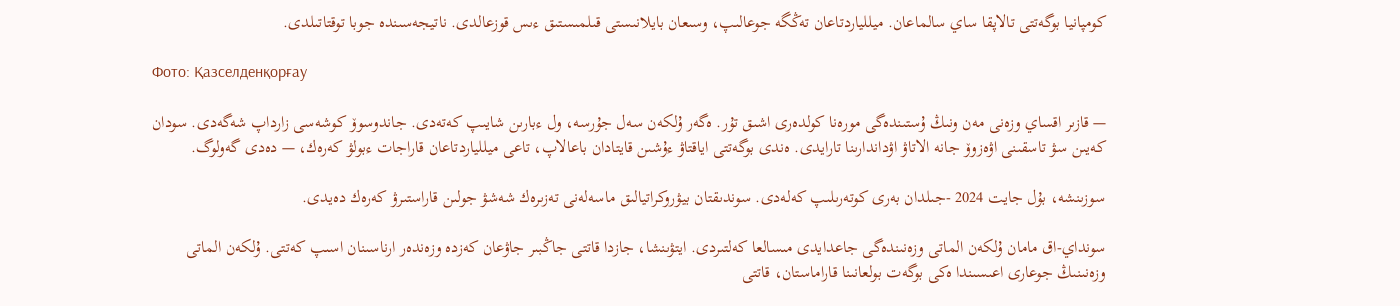كومپانيا بوگەتتى تالاپقا ساي سالماعان. ميللياردتاعان تەڭگە جوعالىپ، وسىعان بايلانىستى قىلمىستىق ءىس قوزعالدى. ناتيجەسىندە جوبا توقتاتىلدى.

Фото: Қазселденқорғау

— قازىر اقساي وزەنى مەن ونىڭ ۇستىندەگى مورەنا كولدەرى اشىق تۇر. ەگەر ۇلكەن سەل جۇرسە، ول ءبارىن شايىپ كەتەدى. جاندوسوۆ كوشەسى زارداپ شەگەدى. سودان كەيىن سۋ تاسقىنى اۋەزوۆ جانە الاتاۋ اۋداندارىنا تارايدى. ەندى بوگەتتى اياقتاۋ ءۇشىن قايتادان باعالاپ، تاعى ميللياردتاعان قاراجات ءبولۋ كەرەك، — دەدى گەولوگ.

سوزىنشە، بۇل جايت 2024 -جىلدان بەرى كوتەرىلىپ كەلەدى. سوندىقتان بيۋروكراتيالىق ماسەلەنى تەزىرەك شەشۋ جولىن قاراستىرۋ كەرەك دەيدى.

سونداي-اق مامان ۇلكەن الماتى وزەنىندەگى جاعدايدى مىسالعا كەلتىردى. ايتۋىنشا، جازدا قاتتى جاڭبىر جاۋعان كەزدە وزەندەر ارناسىنان اسىپ كەتتى. ۇلكەن الماتى وزەنىنىڭ جوعارى اعىسىندا ەكى بوگەت بولعانىنا قاراماستان، قاتتى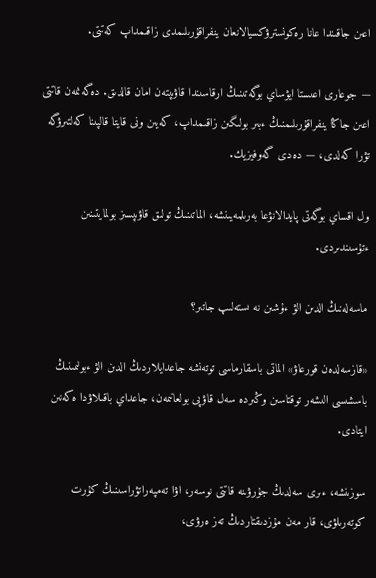اعىن جاقىندا عانا رەكونسترۋكسيالانعان ينفراقۇرىلىمدى زاقىمداپ كەتتى.

— جوعارى اعىستا ايۋساي بوگەتىنىڭ ارقاسىندا قاۋىپتەن امان قالدىق. دەگەنمەن قاتتى اعىن جاڭا ينفراقۇرىلىمنىڭ ءبىر بولىگىن زاقىمداپ، كەيىن ونى قايتا قالپىنا كەلتىرۋگە تۋرا كەلدى، — دەدى گەوفيزيك.

ول اقساي بوگەتى پايدالانۋعا بەرىلمەيىنشە، الماتىنىڭ تولىق قاۋىپسىز بولمايتىنىن ءتۇسىندىردى.

ماسەلەنىڭ الدىن الۋ ءۇشىن نە ىستەلىپ جاتىر؟

«قازسەلدەن قورعاۋ» الماتى باسقارماسى توتەنشە جاعدايلاردىڭ الدىن الۋ ءبولىمىنىڭ باسشىسى الىشەر توقتاسىن وڭىردە سەل قاۋپى بولعانىمەن، جاعداي باقىلاۋدا ەكەنىن ايتادى.

سوزىنشە، ءىرى سەلدىڭ جۇرۋىنە قاتتى نوسەر، اۋا تەمپەراتۋراسىنىڭ كۇرت كوتەرىلۋى، قار مەن مۇزدىقتاردىڭ تەز ەرۋى،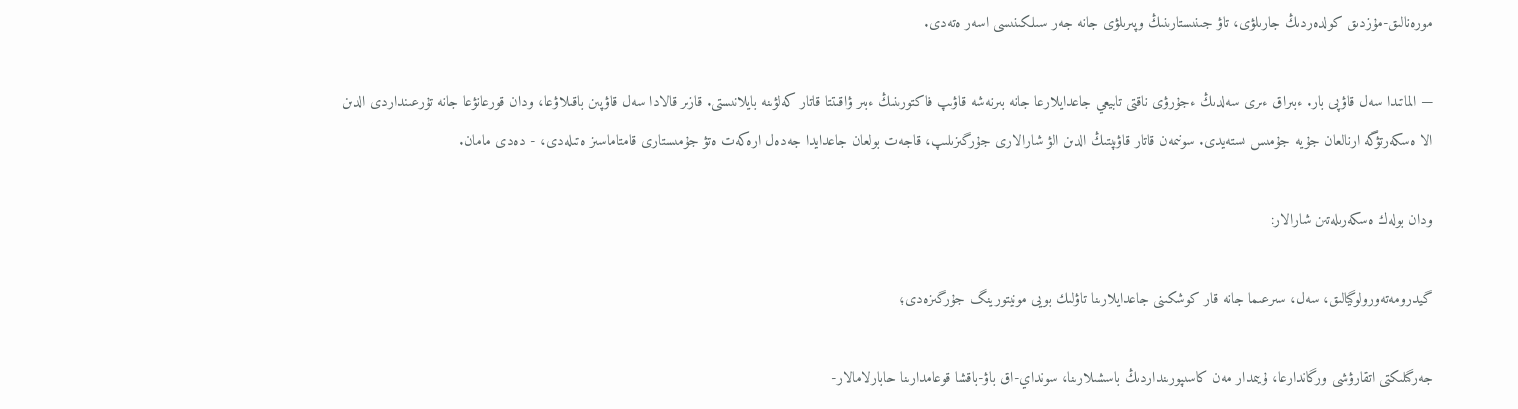مورەنالىق-مۇزدىق كولدەردىڭ جارىلۋى، تاۋ جىنىستارىنىڭ وپىرىلۋى جانە جەر سىلكىنىسى اسەر ەتەدى.

— الماتىدا سەل قاۋپى بار. ءبىراق ءىرى سەلدىڭ ءجۇرۋى ناقتى تابيعي جاعدايلارعا جانە بىرنەشە قاۋىپ فاكتورىنىڭ ءبىر ۋاقىتتا قاتار كەلۋىنە بايلانىستى. قازىر قالادا سەل قاۋپىن باقىلاۋعا، ودان قورعانۋعا جانە تۇرعىنداردى الدىن الا ەسكەرتۋگە ارنالعان جۇيە جۇمىس ىستەيدى. سونىمەن قاتار قاۋىپتىڭ الدىن الۋ شارالارى جۇرگىزىلىپ، قاجەت بولعان جاعدايدا جەدەل ارەكەت ەتۋ جۇمىستارى قامتاماسىز ەتىلەدى، - دەدى مامان.

ودان بولەك ەسكەرىلەتىن شارالار:

گيدرومەتەورولوگيالىق، سەل، سىرعىما جانە قار كوشكىنى جاعدايلارىنا تاۋلىك بويى مونيتورينگ جۇرگىزەدى؛

جەرگىلىكتى اتقارۋشى ورگاندارعا، ۇيىمدار مەن كاسىپورىنداردىڭ باسشىلارىنا، سونداي-اق باۋ-باقشا قوعامدارىنا حابارلامالار-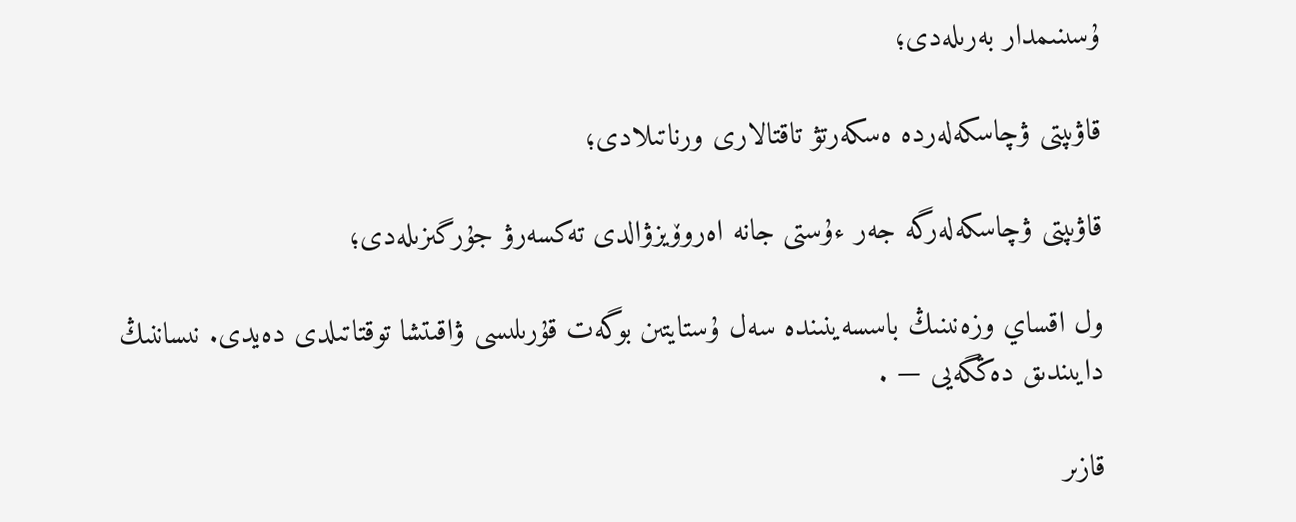ۇسىنىمدار بەرىلەدى؛

قاۋىپتى ۋچاسكەلەردە ەسكەرتۋ تاقتالارى ورناتىلادى؛

قاۋىپتى ۋچاسكەلەرگە جەر ءۇستى جانە اەروۆيزۋالدى تەكسەرۋ جۇرگىزىلەدى؛

ول اقساي وزەنىنىڭ باسسەينىندە سەل ۇستايتىن بوگەت قۇرىلىسى ۋاقىتشا توقتاتىلدى دەيدى. نىساننىڭ دايىندىق دەڭگەيى — .

قازىر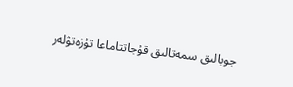جوبالىق سمەتالىق قۇجاتتاماعا تۇزەتۋلەر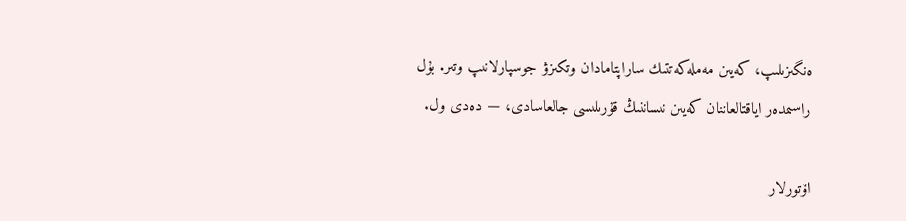ەنگىزىلىپ، كەيىن مەملەكەتتىك ساراپتامادان وتكىزۋ جوسپارلانىپ وتىر. بۇل راسىمدەر اياقتالعاننان كەيىن نىساننىڭ قۇرىلىسى جالعاسادى، — دەدى ول.

اۆتورلار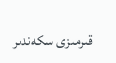قىرمىزى سكەندىر